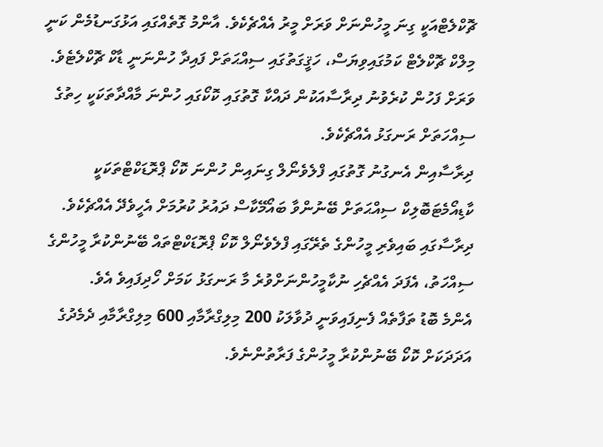ޗޮކްލެޓްއަކީ ގިނަ މީހުންނަށް ވަރަށް މީރު އެއްޗެކެވެ. އާންމު ގޮތެއްގައި އަޅުގަނޑުމެން ކަނީ މިލްކް ޗޮކްލެޓް ކަމުގައިވިޔަސް، ހަޤީގަތުގައި ސިއްޙަތަށް ފައިދާ ހުންނަނީ ޑާކް ޗޮކްލެޓެވެ.
ވަރަށް ފަހުން ކުރެވުނު ދިރާސާއަކުން ދައްކާ ގޮތުގައި ކޮކޯގައި ހުންނަ މާއްދާތަކަކީ ހިތުގެ ސިއްހަތަށް ރަނގަޅު އެއްޗެކެވެ.
ދިރާސާއިން އެނގުނު ގޮތުގައި ފްލެވެނޯލް ގިނައިން ހުންނަ ކޮކޯ ޕްރޮޑަކްޓްތަކަކީ ކާޑިއޯމެޓަބޮލިކް ސިއްޙަތަށް ބޭނުންވާ ބައޯމޭކާސް ދައުރު ކުރުމަށް އެހީވެދޭ އެއްޗެކެވެ.
ދިރާސާގައި ބައިވެރި މީހުންގެ ތެރޭގައި ފްލެވެނޯލް ކޮކޯ ޕްރޮޑަކްޓްތައް ބޭނުންކުރާ މީހުންގެ ސިއްހަތު، އެފަދަ އެއްޗެހި ނުކާމީހުންނަށްވުރެ މާ ރަނގަޅު ކަމަށް ހޯދިފައިވެ އެވެ.
އެންމެ ބޮޑު ތަފާތެއް ފެނިފައިވަނީ ދުވާލަކު 200 މިލިގްރާމާއި 600 މިލިގްރާމާއި ދެމެދުގެ އަދަދަކަށް ކޮކޯ ބޭނުންކުރާ މީހުންގެ ފަރާތުންނެވެ.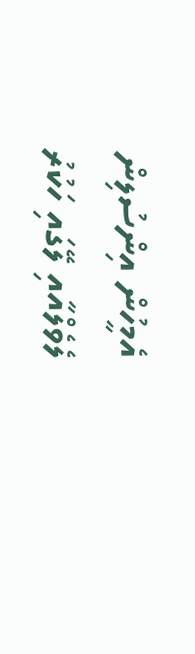އެމީހުން އިންސުލިން ލެވެލްއާއި ލޭގައި ހަކުރު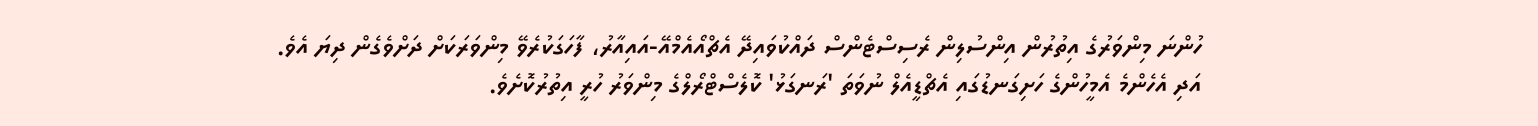ހުންނަ މިންވަރުގެ އިތުރުން އިންސުލިން ރެސިސްޓެންސް ދައްކުވައިދޭ އެޗްއޯއެމްއޭ-އައިއާރު، ފާހަގަކުރެވޭ މިންވަރަކަށް ދަށްވެގެން ދިޔަ އެވެ.
އަދި އެހެންމެ އެމީހުންގެ ހަށިގަނޑުގައި އެޗްޑީއެލް ނުވަތަ 'ރަނގަޅު' ކޮލެސްޓްރޯލްގެ މިންވަރު ހުރީ އިތުރުކޮށެވެ.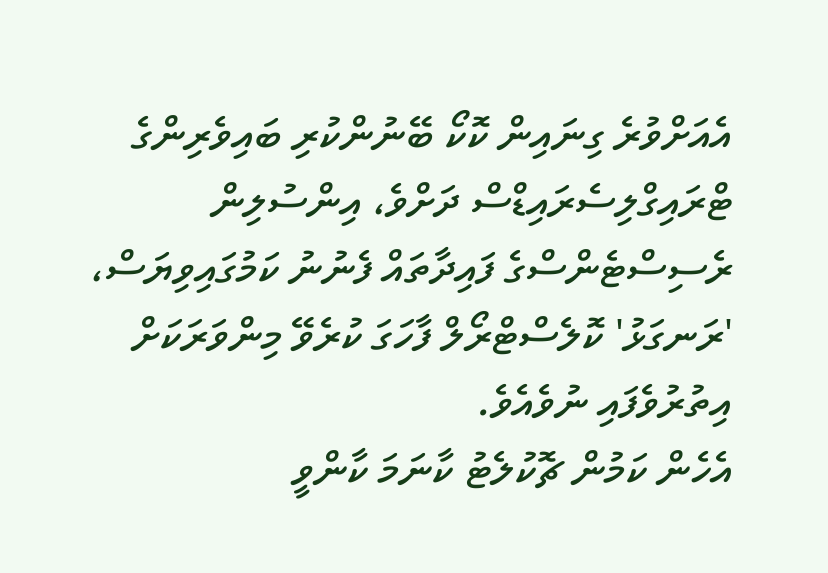އެއަށްވުރެ ގިނައިން ކޮކޯ ބޭނުންކުރި ބައިވެރިންގެ ޓްރައިގްލިސެރައިޑްސް ދަށްވެ، އިންސުލިން ރެސިސްޓެންސްގެ ފައިދާތައް ފެނުނު ކަމުގައިވިޔަސް، 'ރަނގަޅު' ކޮލެސްޓްރޯލް ފާހަގަ ކުރެވޭ މިންވަރަކަށް އިތުރުވެފައި ނުވެއެވެ.
އެހެން ކަމުން ޗޮކުލެޓު ކާނަމަ ކާންވީ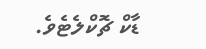ޑާކް ޗޮކްލެޓެވެ.